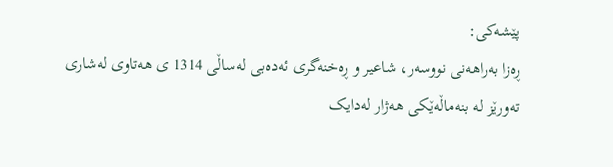پێشەکی:
ڕەزا بەراهەنی نووسەر، شاعیر و ڕەخنەگری ئەدەبی لەساڵی 1314 ی هەتاوی لەشاری تەورێز لە بنەماڵەێکی هەژار لەدایک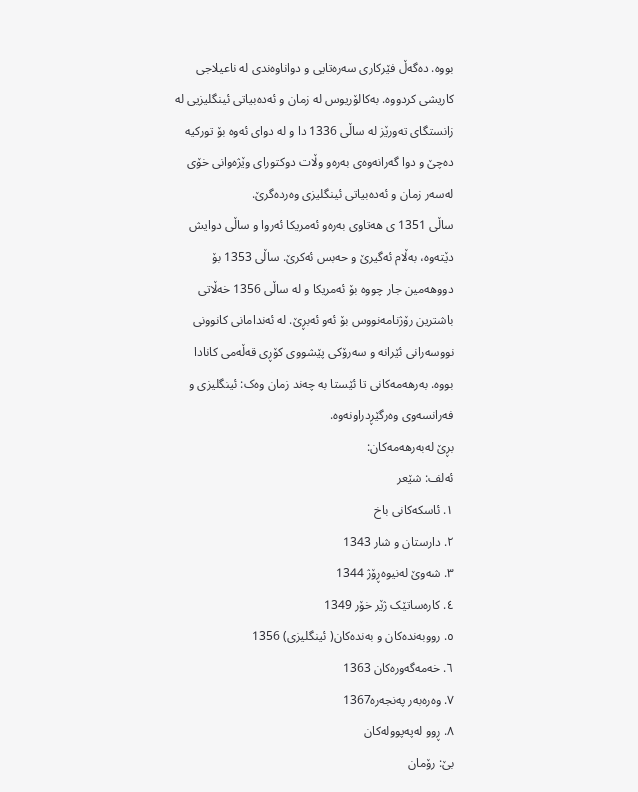بووه. دەگەڵ فێرکاری سەرەتایی و دواناوەندی لە ناعیلاجی کاریشی کردووه. بەکالۆریوس لە زمان و ئەدەبیاتی ئینگلیزیی لە زانستگای تەورێز لە ساڵی 1336 دا و لە دوای ئەوە بۆ تورکیە دەچێ و دوا گەرانەوەی بەرەو وڵات دوکتورای وێژەوانی خۆی لەسەر زمان و ئەدەبیاتی ئینگلیزی وەردەگرێ.
ساڵی 1351 ی هەتاوی بەرەو ئەمریکا ئەروا و ساڵی دوایش دێتەوه، بەڵام ئەگیرێ و حەبس ئەکرێ. ساڵی 1353 بۆ دووهەمین جار چووە بۆ ئەمریکا و لە ساڵی 1356 خەڵاتی باشترین رۆژنامەنووس بۆ ئەو ئەبڕێ. لە ئەندامانی کانوونی نووسەرانی ئێرانە و سەرۆکی پێشووی کۆڕی قەڵەمی کانادا بووه. بەرهەمەکانی تا ئێستا بە چەند زمان وەک: ئینگلیزی و فەرانسەوی وەرگێڕدراونەوه.
بڕێ لەبەرهەمەکان:
ئەلف: شێعر
١. ئاسکەکانی باخ
٢. دارستان و شار 1343
٣. شەوێ لەنیوەڕۆژ 1344
٤. کارەساتێک ژێر خۆر 1349
٥. رووبەندەکان و بەندەکان( ئینگلیزی) 1356
٦. خەمەگەورەکان 1363
٧. وەرەبەر پەنجەرە1367
٨. ڕوو لەپەپوولەکان
بێ: رۆمان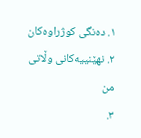١. دەنگی کوژراوەکان
٢. نهێنییەکانی وڵاتی من
٣.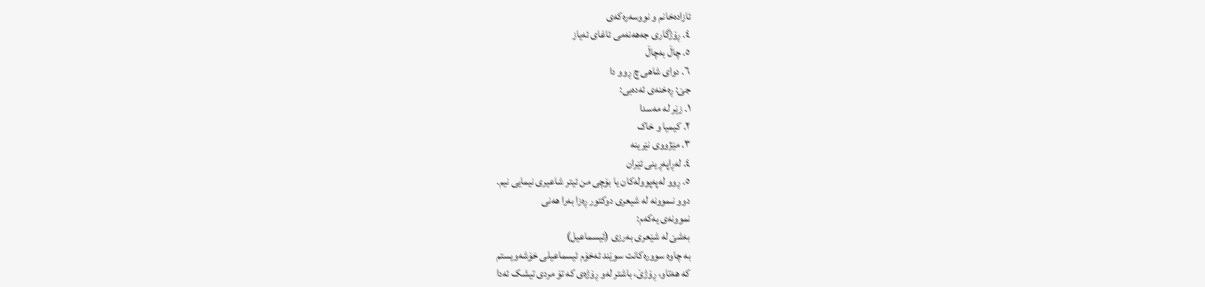ئازادەخانم و نووسەرەکەی
٤. ڕۆژگاری جەهەنەمی ئاغای ئەیاز
٥. چاڵ بەچاڵ
٦. دوای شاهی چ ڕوو دا
جێ: ڕەخنەی ئەدەبی:
١. زێر لە مەسدا
٢. کیمیا و خاک
٣. مێژووی نێرینه
٤. لەڕاپەڕینی ئێران
٥. ڕوو لەپەپوولەکان یا بۆچی من ئیتر شاعیری نیمایی نیم.
دوو نـموونە لە شیعری دوکتور ڕەزا بەرا هەنی
نموونەی یەکەم:
بەشێ لە شێعری بەرزی (ئیسماعیل)
بە چاوە سوورەکانت سوێند ئەخۆم ئیسماعیلی خۆشەویستم
کە هەتاو، ڕۆژێ، باشتر لەو ڕۆژەی کە تۆ مردی تیشک ئەدا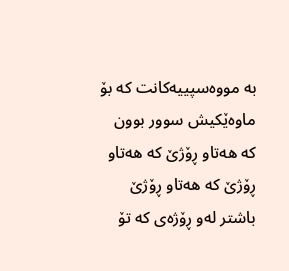بە مووەسپییەکانت کە بۆ ماوەێکیش سوور بوون
کە هەتاو ڕۆژێ کە هەتاو ڕۆژێ کە هەتاو ڕۆژێ
باشتر لەو ڕۆژەی کە تۆ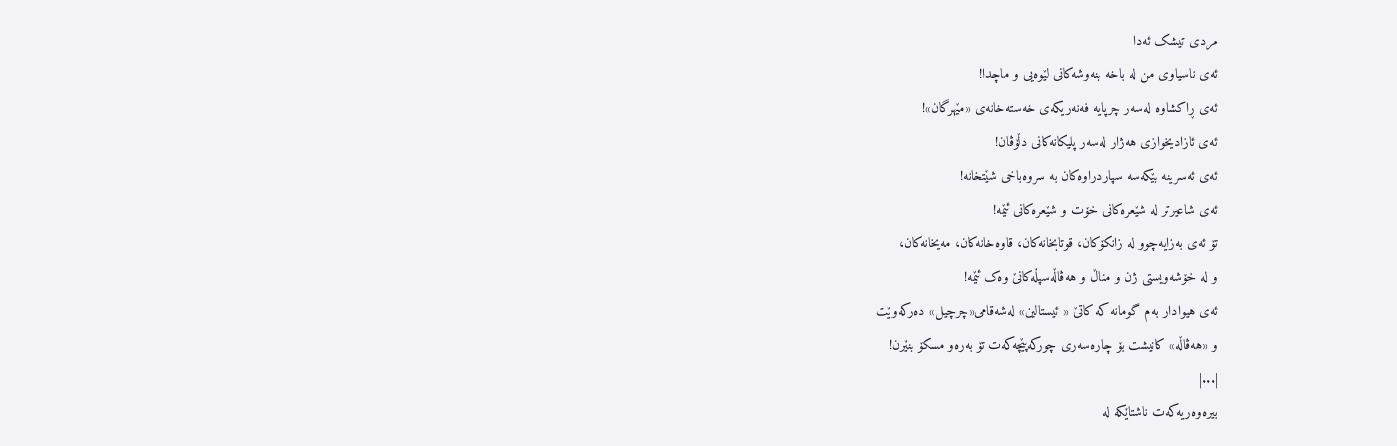مردی تیشک ئەدا
ئەی ناسیاوی من لە باخە بنەوشەکانی لێوەیی و ماچدا!
ئەی ڕاکشاوە لەسەر چرپایە فەنەریکەی خەستەخانەی «مێهرگان»!
ئەی ئازادیخوازی هەژار لەسەر پلیکانەکانی دڵۆڤان!
ئەی ئەسرینە بێکەسە سپاردراوەکان بە سروەباخی شێتخانه!
ئەی شاعیرتر لە شێعرەکانی خۆت و شێعرەکانی ئێمه!
تۆ ئەی بەزایەچوو لە زانکۆکان، قوتابخانەکان، قاوەخانەکان، مەیخانەکان،
و لە خۆشەویستی ژن و مناڵ و هەڤاڵەسپڵەکانێ وەک ئێمه!
ئەی هیوادار بەم گومانە کە کاتێ « ئیستالین» لەشەقامی«چرچیل» دەرکەوێت
و «هەڤاڵه» کانیشت بۆ چارەسەری چورکەپێچەکەت تۆ بەرەو مسکۆ بنێرن!
|...|
بیرەوەریەکەت ناشتاێکە لە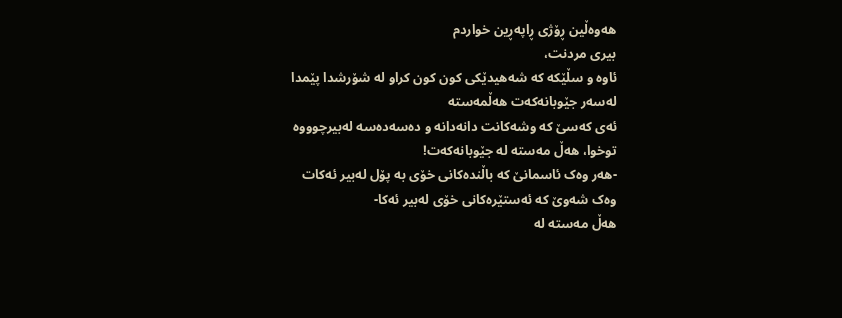هەوەڵین ڕۆژی ڕاپەڕین خواردم
بیری مردنت،
ئاوە و سڵێکە کە شەهیدێکی کون کون کراو لە شۆرشدا پێمدا
لەسەر جێوبانەکەت هەڵمەسته
ئەی کەسێ کە وشەکانت دانەدانە و دەسەدەسە لەبیرچوووه
توخوا، هەڵ مەستە لە جێوبانەکەت!
-هەر وەک ئاسمانێ کە باڵندەکانی خۆی بە پۆل لەبیر ئەکات
وەک شەوێ کە ئەستێرەکانی خۆی لەبیر ئەکا-
هەڵ مەستە لە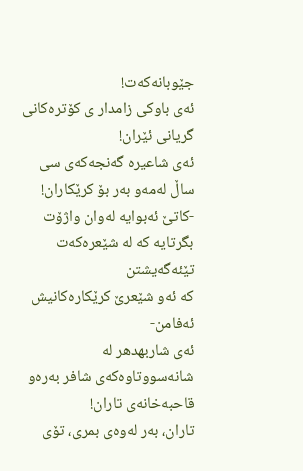جێوبانەکەت!
ئەی باوکی زامدار ی کۆترەکانی گریانی ئێران!
ئەی شاعیرە گەنجەکەی سی ساڵ لەمەو بەر بۆ کرێکاران!
-کاتێ ئەبوایە لەوان واژۆت بگرتایە کە لە شێعرەکەت تێئەگەیشتن
کە ئەو شێعرێ کرێکارەکانیش ئەفامن-
ئەی شاربهدهر لە شانەسووتاوەکەی شافر بەرەو قاحبەخانەی تاران!
تاران، بەر لەوەی بمری، تۆی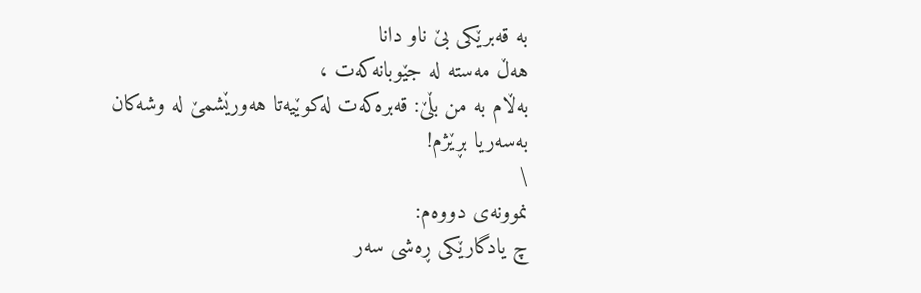بە قەبرێکی بێ ناو دانا
هەڵ مەستە لە جێوبانەکەت ،
بەڵام بە من بڵێ: قەبرەکەت لەکوێیەتا هەورێشمێ لە وشەکان بەسەریا بڕێژم!
\
نموونەی دووەم:
چ یادگارێکی ڕەشی سەر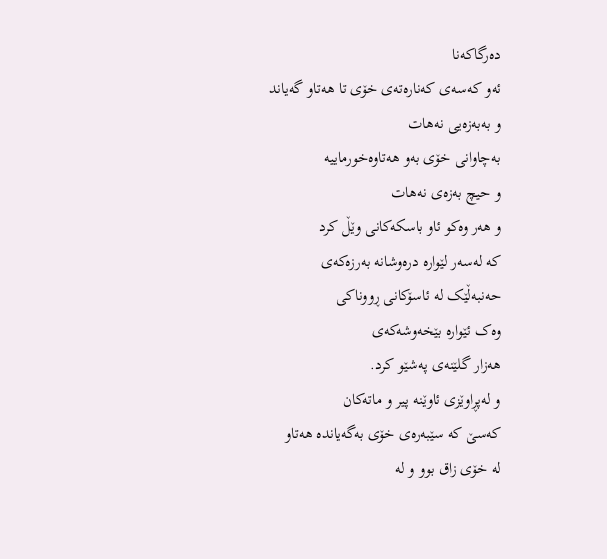دەرگاکەنا
ئەو کەسەی کەنارەتەی خۆی تا هەتاو گەیاند
و بەبەزەیی نەهات
بەچاوانی خۆی بەو هەتاوەخورماییه
و حیچ بەزەی نەهات
و هەر وەکو ئاو باسکەکانی وێڵ کرد
کە لەسەر لێوارە درەوشانە بەرزەکەی
حەنبەڵێک لە ئاسۆکانی ڕووناکی
وەک ئێوارە بێخەوشەکەی
هەزار گلێنەی پەشێو کرد.
و لەپڕاوێزی ئاوێنە پیر و ماتەکان
کەسێ کە سێبەرەی خۆی بەگەیاندە هەتاو
لە خۆی زاق بوو و لە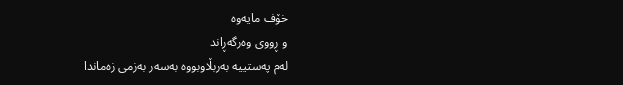خۆف مایەوه
و ڕووی وەرگەڕاند
لەم پەستییە بەربڵاوبووە بەسەر بەزمی زەماندا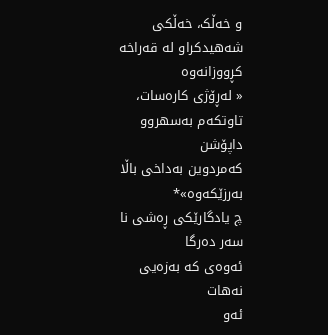و خەڵک، خەڵکی شەهیدکراو لە قەراخە کڕووزانەوە
« لەڕۆژی کارەسات، تاوتکەم بەسهروو داپۆشن
کەمردوین بەداخی باڵا بەرزێکەوه»*
چ یادگارێکی ڕەشی نا سەر دەرگا
ئەوەی کە بەزەیی نەهات
ئەو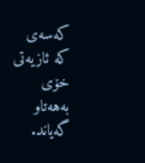کەسەی کە ئازیەتی خۆی بەهەتاو گەیاند.